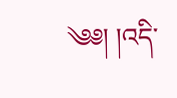༄༅། །འདི་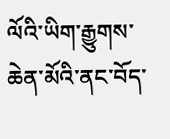ལོའི་ཡིག་རྒྱུགས་ཆེན་མོའི་ནང་བོད་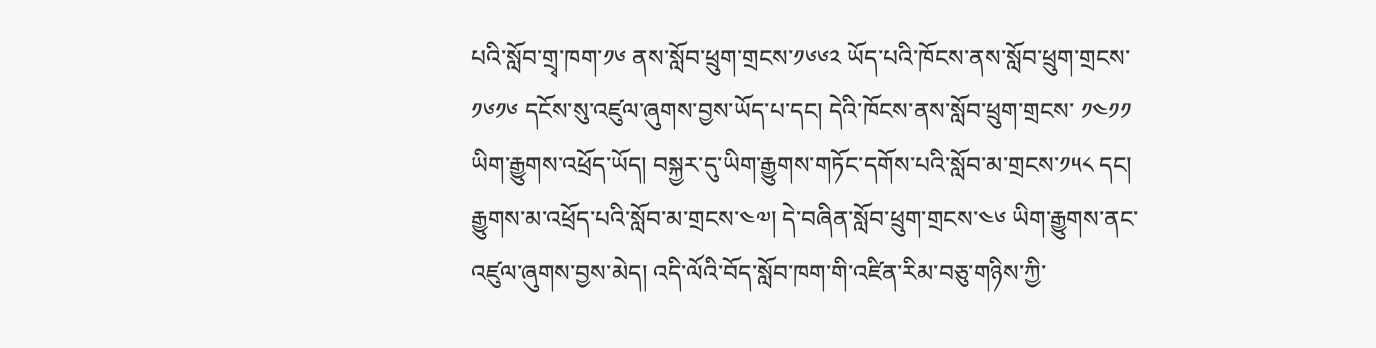པའི་སློབ་གྲྭ་ཁག་༡༦ ནས་སློབ་ཕྲུག་གྲངས་༡༦༦༢ ཡོད་པའི་ཁོངས་ནས་སློབ་ཕྲུག་གྲངས་༡༦༡༦ དངོས་སུ་འཛུལ་ཞུགས་བྱས་ཡོད་པ་དང། དེའི་ཁོངས་ནས་སློབ་ཕྲུག་གྲངས་ ༡༤༡༡ ཡིག་རྒྱུགས་འཕྲོད་ཡོད། བསྐྱར་དུ་ཡིག་རྒྱུགས་གཏོང་དགོས་པའི་སློབ་མ་གྲངས་༡༥༨ དང། རྒྱུགས་མ་འཕྲོད་པའི་སློབ་མ་གྲངས་༤༧། དེ་བཞིན་སློབ་ཕྲུག་གྲངས་༤༦ ཡིག་རྒྱུགས་ནང་འཛུལ་ཞུགས་བྱས་མེད། འདི་ལོའི་བོད་སློབ་ཁག་གི་འཛིན་རིམ་བཅུ་གཉིས་ཀྱི་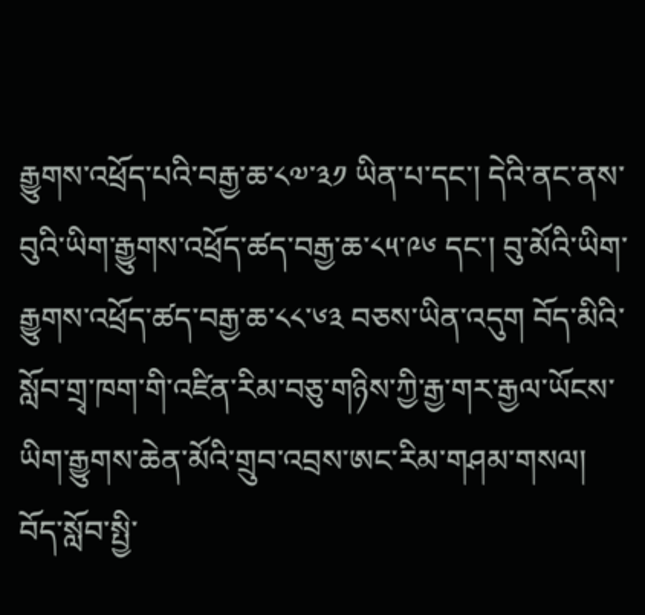རྒྱུགས་འཕྲོད་པའི་བརྒྱ་ཆ་༨༧་༣༡ ཡིན་པ་དང་། དེའི་ནང་ནས་བུའི་ཡིག་རྒྱུགས་འཕྲོད་ཚད་བརྒྱ་ཆ་༨༥་༩༦ དང་། བུ་མོའི་ཡིག་རྒྱུགས་འཕྲོད་ཚད་བརྒྱ་ཆ་༨༨་༦༣ བཅས་ཡིན་འདུག བོད་མིའི་སློབ་གྲྭ་ཁག་གི་འཛིན་རིམ་བཅུ་གཉིས་ཀྱི་རྒྱ་གར་རྒྱལ་ཡོངས་ཡིག་རྒྱུགས་ཆེན་མོའི་གྲུབ་འབྲས་ཨང་རིམ་གཤམ་གསལ།
བོད་སློབ་སྤྱི་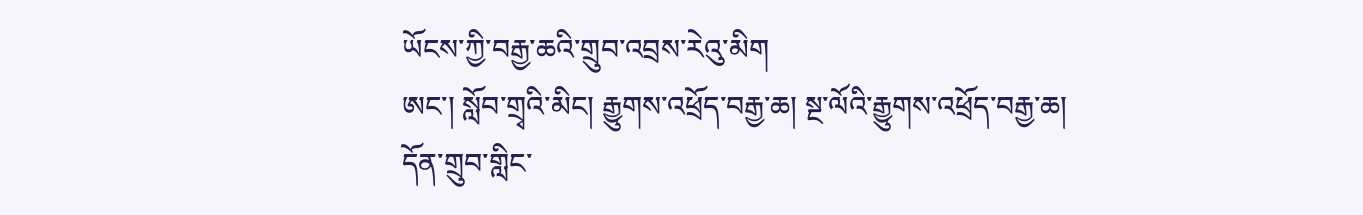ཡོངས་ཀྱི་བརྒྱ་ཆའི་གྲུབ་འབྲས་རེའུ་མིག
ཨང་། སློབ་གྲྭའི་མིང། རྒྱུགས་འཕྲོད་བརྒྱ་ཆ། སྔ་ལོའི་རྒྱུགས་འཕྲོད་བརྒྱ་ཆ།
དོན་གྲུབ་གླིང་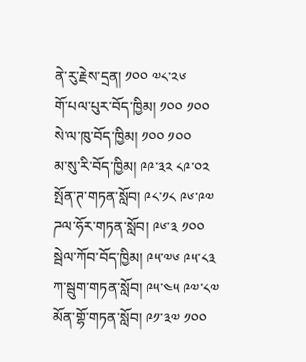ནེ་རུ་རྗེས་དྲན། ༡༠༠ ༧༨་༢༦
གོ་པལ་པུར་བོད་ཁྱིམ། ༡༠༠ ༡༠༠
སེ་ལ་ཁུ་བོད་ཁྱིམ། ༡༠༠ ༡༠༠
མ་སུ་རི་བོད་ཁྱིམ། ༩༩་༣༢ ༨༩་༠༢
སྤོན་ཊ་གཏན་སློབ། ༩༨་༡༨ ༩༦་༩༧
ཌལ་ཧོར་གཏན་སློབ། ༩༦་༣ ༡༠༠
སྦེལ་ཀོབ་བོད་ཁྱིམ། ༩༥་༧༦ ༩༥་༨༣
ཀ་སྦུག་གཏན་སློབ། ༩༥་༤༥ ༩༧་༨༧
མོན་གྷོ་གཏན་སློབ། ༩༡་༣༧ ༡༠༠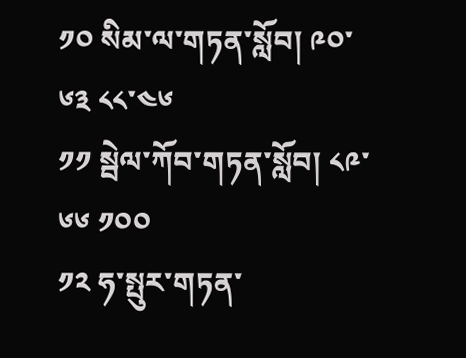༡༠ སིམ་ལ་གཏན་སློབ། ༩༠་༦༣ ༨༨་༤༦
༡༡ སྦེལ་ཀོབ་གཏན་སློབ། ༨༩་༦༦ ༡༠༠
༡༢ ཧ་སྤུར་གཏན་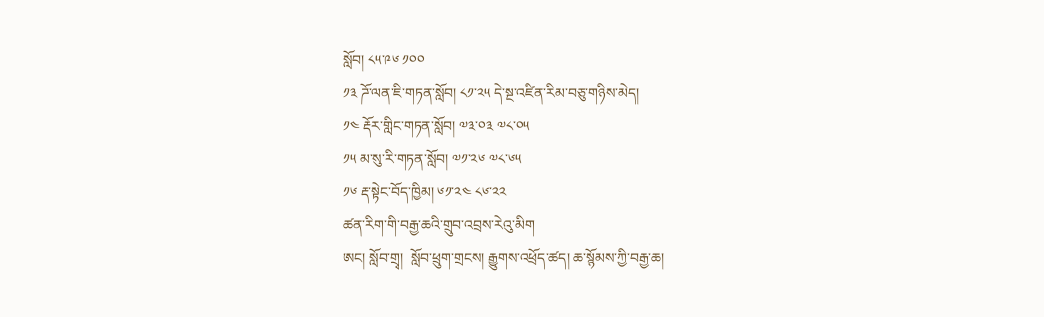སློབ། ༨༥་༩༦ ༡༠༠
༡༣ ཌོ་ལན་ཇི་གཏན་སློབ། ༨༡་༢༥ དེ་སྔ་འཛིན་རིམ་བཅུ་གཉིས་མེད།
༡༤ རྡོར་གླིང་གཏན་སློབ། ༧༣་༠༣ ༧༨་༠༥
༡༥ མ་སུ་རི་གཏན་སློབ། ༧༡་༢༦ ༧༨་༦༥
༡༦ རྡ་སྟེང་བོད་ཁྱིམ། ༦༡་༢༤ ༨༦་༢༢
ཚན་རིག་གི་བརྒྱ་ཆའི་གྲུབ་འབྲས་རེའུ་མིག
ཨང། སློབ་གྲྭ།  སློབ་ཕྲུག་གྲངས། རྒྱུགས་འཕྲོད་ཚད། ཆ་སྙོམས་ཀྱི་བརྒྱ་ཆ།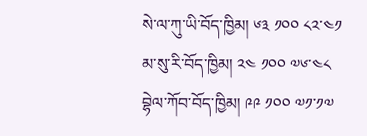སེ་ལ་ཀུ་ཡི་བོད་ཁྱིམ། ༦༣ ༡༠༠ ༨༢་༤༡
མ་སུ་རི་བོད་ཁྱིམ། ༢༤ ༡༠༠ ༧༦་༤༨
བྷེལ་ཀོབ་བོད་ཁྱིམ། ༩༩ ༡༠༠ ༧༡་༡༧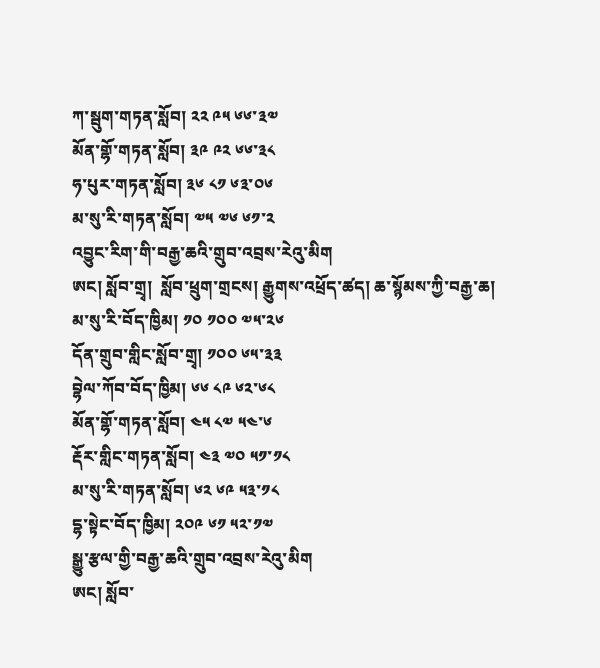ཀ་སྦུག་གཏན་སློབ། ༢༢ ༩༥ ༦༦་༣༧
མོན་གྷོ་གཏན་སློབ། ༣༩ ༩༢ ༦༦་༣༨
ཧ་པུར་གཏན་སློབ། ༣༦ ༨༡ ༦༣་༠༦
མ་སུ་རི་གཏན་སློབ། ༧༥ ༧༦ ༦༡་༢
འབྱུང་རིག་གི་བརྒྱ་ཆའི་གྲུབ་འབྲས་རེའུ་མིག
ཨང། སློབ་གྲྭ།  སློབ་ཕྲུག་གྲངས། རྒྱུགས་འཕྲོད་ཚད། ཆ་སྙོམས་ཀྱི་བརྒྱ་ཆ།
མ་སུ་རི་བོད་ཁྱིམ། ༡༠ ༡༠༠ ༧༥་༢༦
དོན་གྲུབ་གླིང་སློབ་གྲྭ། ༡༠༠ ༦༥་༣༣
བྷེལ་ཀོབ་བོད་ཁྱིམ། ༦༦ ༨༩ ༦༢་༦༨
མོན་གྷོ་གཏན་སློབ། ༤༥ ༨༧ ༥༤་༦
རྡོར་གླིང་གཏན་སློབ། ༤༣ ༧༠ ༥༡་༡༨
མ་སུ་རི་གཏན་སློབ། ༦༢ ༦༩ ༥༣་༡༨
དྷ་སྟེང་བོད་ཁྱིམ། ༢༠༩ ༦༡ ༥༢་༡༧
སྒྱུ་རྩལ་གྱི་བརྒྱ་ཆའི་གྲུབ་འབྲས་རེའུ་མིག
ཨང། སློབ་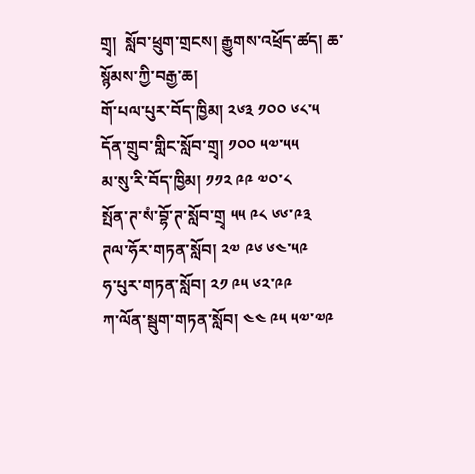གྲྭ།  སློབ་ཕྲུག་གྲངས། རྒྱུགས་འཕྲོད་ཚད། ཆ་སྙོམས་ཀྱི་བརྒྱ་ཆ།
གོ་པལ་པུར་བོད་ཁྱིམ། ༢༦༣ ༡༠༠ ༦༨་༥
དོན་གྲུབ་གླིང་སློབ་གྲྭ། ༡༠༠ ༥༧་༥༥
མ་སུ་རི་བོད་ཁྱིམ། ༡༡༢ ༩༩ ༧༠་༨
སྤོན་ཊ་སཾ་བྷོ་ཊ་སློབ་གྲྭ ༥༥ ༩༨ ༦༦་༩༣
ཊལ་ཧོར་གཏན་སློབ། ༢༧ ༩༦ ༦༤་༥༩
ཧ་པུར་གཏན་སློབ། ༢༡ ༩༥ ༦༢་༩༩
ཀ་ལོན་སྦུག་གཏན་སློབ། ༤༤ ༩༥ ༥༧་༧༩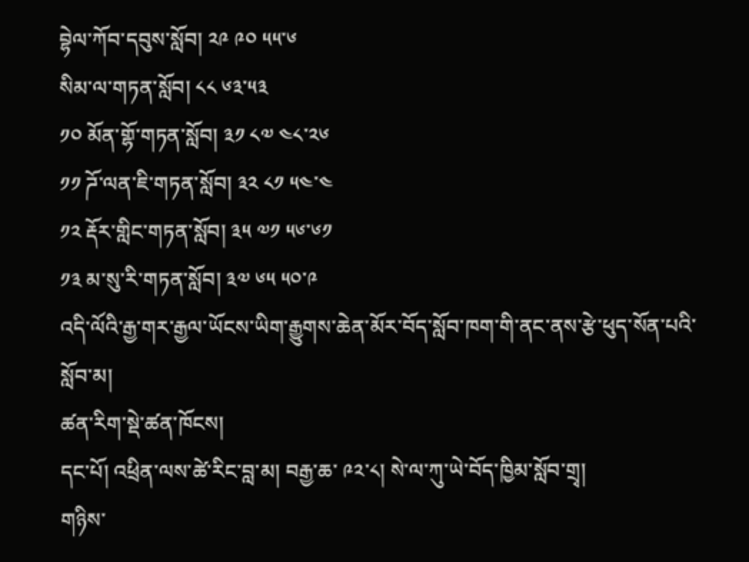བྷེལ་ཀོབ་དབུས་སློབ། ༢༩ ༩༠ ༥༥་༦
སིམ་ལ་གཏན་སློབ། ༨༨ ༦༣་༥༣
༡༠ མོན་གྷོ་གཏན་སློབ། ༣༡ ༨༧ ༤༨་༢༦
༡༡ ཌོ་ལན་ཇི་གཏན་སློབ། ༣༢ ༨༡ ༥༤་༤
༡༢ རྡོར་གླིང་གཏན་སློབ། ༣༥ ༧༡ ༥༦་༦༡
༡༣ མ་སུ་རི་གཏན་སློབ། ༣༧ ༦༥ ༥༠་༩
འདི་ལོའི་རྒྱ་གར་རྒྱལ་ཡོངས་ཡིག་རྒྱུགས་ཆེན་མོར་བོད་སློབ་ཁག་གི་ནང་ནས་རྩེ་ཕུད་སོན་པའི་སློབ་མ།
ཚན་རིག་སྡེ་ཚན་ཁོངས།
དང་པོ། འཕྲིན་ལས་ཚེ་རིང་བླ་མ། བརྒྱ་ཆ་ ༩༢་༨། སེ་ལ་ཀུ་ཡེ་བོད་ཁྱིམ་སློབ་གྲྭ།
གཉིས་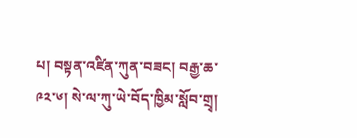པ། བསྟན་འཛིན་ཀུན་བཟང། བརྒྱ་ཆ་ ༩༢་༦། སེ་ལ་ཀུ་ཡེ་བོད་ཁྱིམ་སློབ་གྲྭ།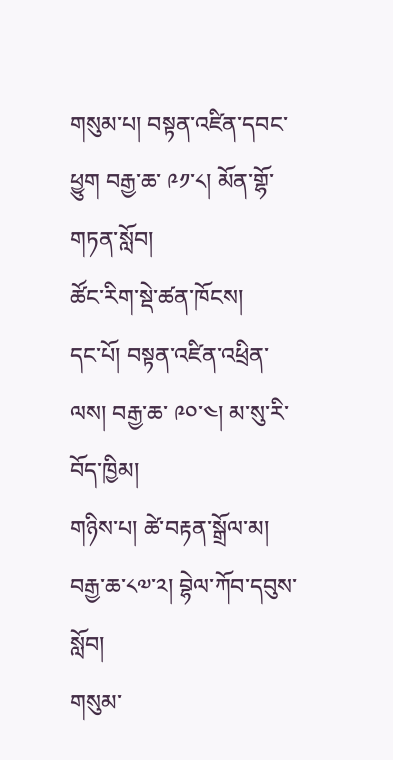གསུམ་པ། བསྟན་འཛིན་དབང་ཕྱུག བརྒྱ་ཆ་ ༩༡་༨། མོན་གྷོ་གཏན་སློབ།
ཚོང་རིག་སྡེ་ཚན་ཁོངས།
དང་པོ། བསྟན་འཛིན་འཕྲིན་ལས། བརྒྱ་ཆ་ ༩༠་༤། མ་སུ་རི་བོད་ཁྱིམ།
གཉིས་པ། ཚེ་བརྟན་སྒྲོལ་མ། བརྒྱ་ཆ་༨༧་༢། བྷེལ་ཀོབ་དབུས་སློབ།
གསུམ་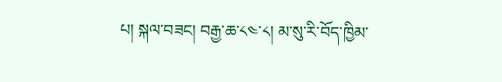པ། སྐལ་བཟང། བརྒྱ་ཆ་༨༤་༨། མ་སུ་རི་བོད་ཁྱིམ་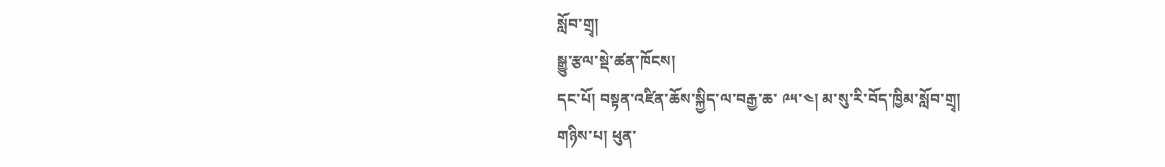སློབ་གྲྭ།
སྒྱུ་རྩལ་སྡེ་ཚན་ཁོངས།
དང་པོ། བསྟན་འཛིན་ཆོས་སྐྱིད་ལ་བརྒྱ་ཆ་ ༩༥་༤། མ་སུ་རི་བོད་ཁྱིམ་སློབ་གྲྭ།
གཉིས་པ། ཕུན་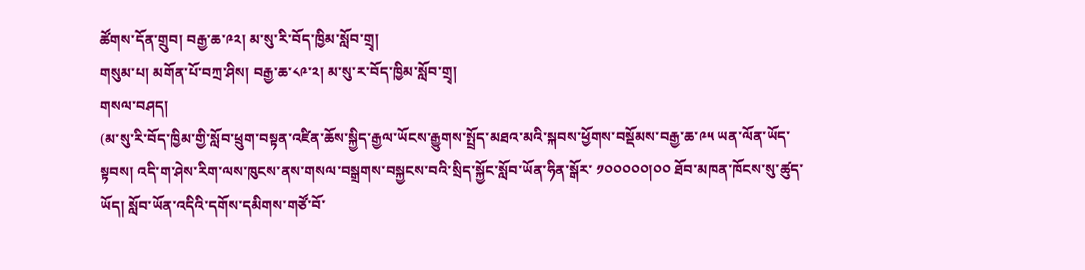ཚོགས་དོན་གྲུབ། བརྒྱ་ཆ་༩༢། མ་སུ་རི་བོད་ཁྱིམ་སློབ་གྲྭ།
གསུམ་པ། མགོན་པོ་བཀྲ་ཤིས། བརྒྱ་ཆ་༨༩་༢། མ་སུ་ར་བོད་ཁྱིམ་སློབ་གྲྭ།
གསལ་བཤད།
(མ་སུ་རི་བོད་ཁྱིམ་གྱི་སློབ་ཕྲུག་བསྟན་འཛིན་ཆོས་སྐྱིད་རྒྱལ་ཡོངས་རྒྱུགས་སྤྲོད་མཐའ་མའི་སྐབས་ཕྱོགས་བསྡོམས་བརྒྱ་ཆ་༩༥ ཡན་ལོན་ཡོད་སྟབས། འདི་ག་ཤེས་རིག་ལས་ཁུངས་ནས་གསལ་བསྒྲགས་བསྐྱངས་བའི་སྲིད་སྐྱོང་སློབ་ཡོན་ཧིན་སྒོར་ ༡༠༠༠༠༠།༠༠ ཐོབ་མཁན་ཁོངས་སུ་ཚུད་ཡོད། སློབ་ཡོན་འདིའི་དགོས་དམིགས་གཙོ་བོ་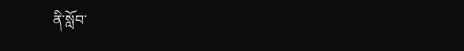ནི་སློབ་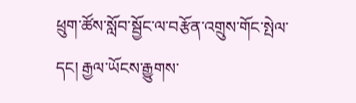ཕྲུག་ཚོས་སློབ་སྦྱོང་ལ་བརྩོན་འགྲུས་གོང་སྤེལ་དང། རྒྱལ་ཡོངས་རྒྱུགས་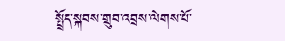སྤྲོད་སྐབས་གྲུབ་འབྲས་ལེགས་པོ་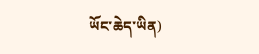ཡོང་ཆེད་ཡིན)